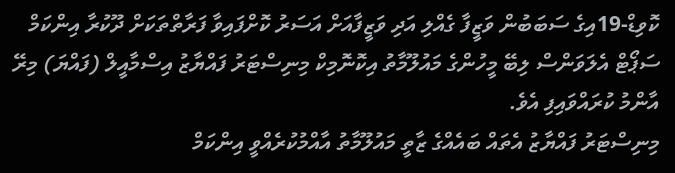ކޮވިޑް-19އިގެ ސަބަބުން ވަޒީފާ ގެއްލި އަދި ވަޒީފާއަށް އަސަރު ކޮށްފައިވާ ފަރާތްތަކަށް ދޫކުރާ އިންކަމް ސަޕޯޓް އެލަވަންސް ލިބޭ މީހުންގެ މައުލޫމާތު އިކޮނޮމިކް މިނިސްޓަރު ފައްޔާޒު އިސްމާއީލް (ފައްޔަ) މިރޭ އާންމު ކުރައްވައިފި އެވެ.
މިނިސްޓަރު ފައްޔާޒު އެތައް ބައެއްގެ ޒާތީ މައުލޫމާތު އާއްމުކުރެއްވީ އިންކަމް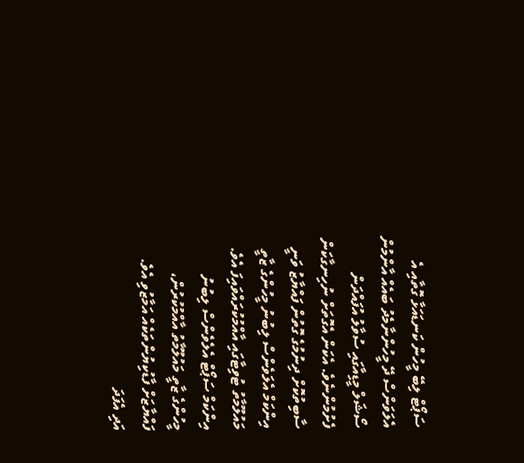ސަޕޯޓް ލިބޭ މީހުން ކަނޑައަޅާ ގޮތާއި އެ އެލަވަންސް ދޭ މީހުންނާމެދު ބައެއް އާންމުން ސޯޝަލް މީޑިއާގައި ސުވާލު އުފައްދަން ފެށުމުންނެވެ. އެކަން އެގޮތަށް ނުހިނގާކަން ސާބިތުކޮށް ދިނުމުގެ ގޮތުން ފައްޔާޒު ވަނީ އިންކަމް އެލަވެންސް ލިބުނު މީހުންގެ ޒާތީ މައުލޫމާތު ޓުވިޓާގައި އާއްމުކުރައްވައިފަ އެވެ.
އިންކަމް ސަޕޯޓް އެލެވެންސް ލިބުނު މީހުންގެ ޒާތީ މައުލޫމާތު އާއްމުކުރުން، ފައްޔާޒަށް ފާޑުކިޔުންތަކެއް އަމާޒުވި އެވެ. އަދި އެފަދަ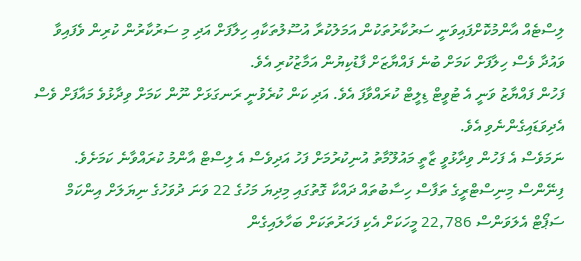ލިސްޓެއް އާންމުކޮށްފައިވަނީ ސަރުކާރުތަކުން އަމަލުކުރާ އުސޫލުތަކާއި ހިލާފަށް އަދި މި ސަރުކާރުން ކުރިން ވެފައިވާ ވައުދާ ވެސް ހިލާފަށް ކަމަށް ބުނެ ފައްޔާޒަށް ފާޑުކިޔުން އަމާޒުކުރި އެވެ.
ފަހުން ފައްޔާޒު ވަނީ އެ ޓުވީޓް ޑިލީޓް ކުރައްވާފަ އެވެ. އަދި ކަން ކުރެވުނީ ރަނގަޅަށް ނޫން ކަމަށް ވިދާޅުވެ މައާފަށް ވެސް އެދިވަޑައިގެންނެވި އެވެ.
ނަމަވެސް އެ ފަހުން ވިދާޅުވީ ޒާތީ މައުލޫމާތު އުނިކުރުމަށް ފަހު އަދިވެސް އެ ލިސްޓް އާންމު ކުރައްވާނެ ކަމަށެވެ.
ފިނޭންސް މިނިސްޓްރީގެ ތަފާސް ހިސާބުތައް ދައްކާ ގޮތުގައި މިދިޔަ މަހުގެ 22 ވަނަ ދުވަހުގެ ނިޔަލަށް އިންކަމް ސަޕޯޓް އެލަވަންސް 22,786 މީހަކަށް އެކި ފަހަރުތަކަށް ބަހާލައިގެން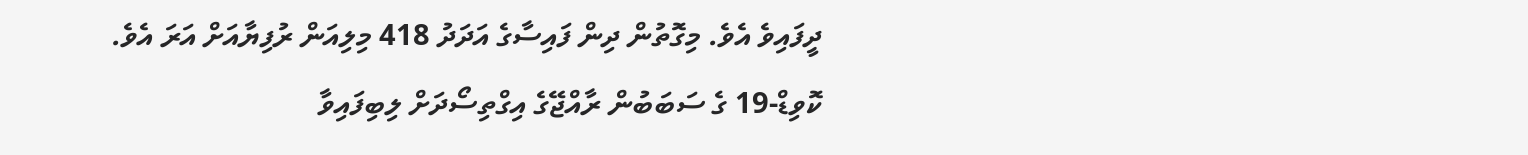ދީފައިވެ އެވެ. މިގޮތުން ދިން ފައިސާގެ އަދަދު 418 މިލިއަން ރުފިޔާއަށް އަރަ އެވެ.
ކޮވިޑް-19 ގެ ސަބަބުން ރާއްޖޭގެ އިގްތިސޯދަށް ލިބިފައިވާ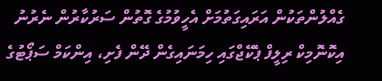ގެއްލުންތަކުން އަރައިގަތުމަށް އެހީވުމުގެ ގޮތުން ސަރުކާރުން ނެރުނު އިކޮނޮމިކް ރިލީފް ޕެކޭޖްގައި ހިމަނައިގެން ދޭން ފެށި، އިންކަމް ސަޕޯޓުގެ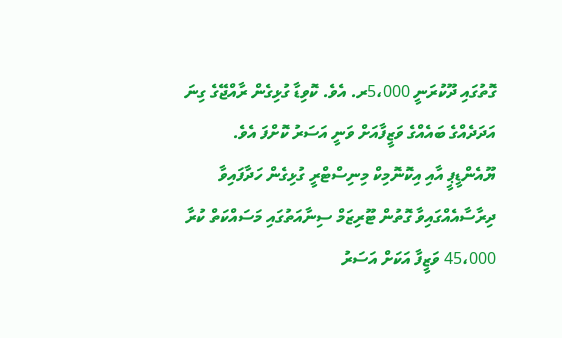ގޮތުގައި ދޫކުރަނީ 5،000ރ. އެވެ. ކޮވިޑާ ގުޅިގެން ރާއްޖޭގެ ގިނަ އަދަދެއްގެ ބައެއްގެ ވަޒީފާއަށް ވަނީ އަސަރު ކޮށްފަ އެވެ.
ޔޫއެންޑީޕީ އާއި އިކޮނޮމިކް މިނިސްޓްރީ ގުޅިގެން ހަދާފައިވާ ދިރާސާއެއްގައިވާ ގޮތުން ޓޫރިޒަމް ސިނާއަތުގައި މަސައްކަތް ކުރާ 45،000 ވަޒީފާ އަކަށް އަސަރު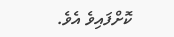ކޮށްފައިވެ އެވެ.